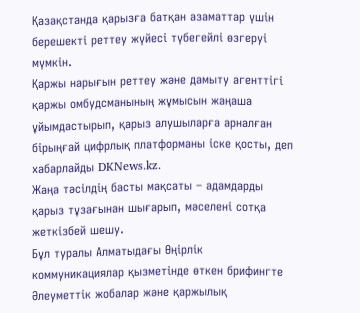Қазақстанда қарызға батқан азаматтар үшін берешекті реттеу жүйесі түбегейлі өзгеруі мүмкін.
Қаржы нарығын реттеу және дамыту агенттігі қаржы омбудсманының жұмысын жаңаша ұйымдастырып, қарыз алушыларға арналған бірыңғай цифрлық платформаны іске қосты, деп хабарлайды DKNews.kz.
Жаңа тәсілдің басты мақсаты – адамдарды қарыз тұзағынан шығарып, мәселені сотқа жеткізбей шешу.
Бұл туралы Алматыдағы Өңірлік коммуникациялар қызметінде өткен брифингте Әлеуметтік жобалар және қаржылық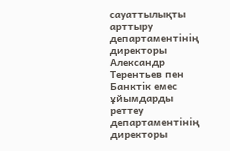сауаттылықты арттыру департаментінің директоры Александр Терентьев пен Банктік емес ұйымдарды реттеу департаментінің директоры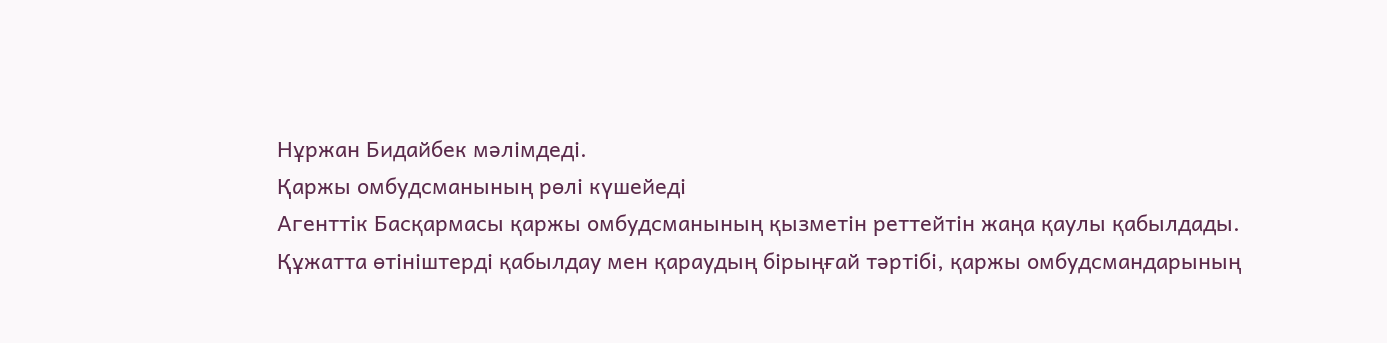Нұржан Бидайбек мәлімдеді.
Қаржы омбудсманының рөлі күшейеді
Агенттік Басқармасы қаржы омбудсманының қызметін реттейтін жаңа қаулы қабылдады. Құжатта өтініштерді қабылдау мен қараудың бірыңғай тәртібі, қаржы омбудсмандарының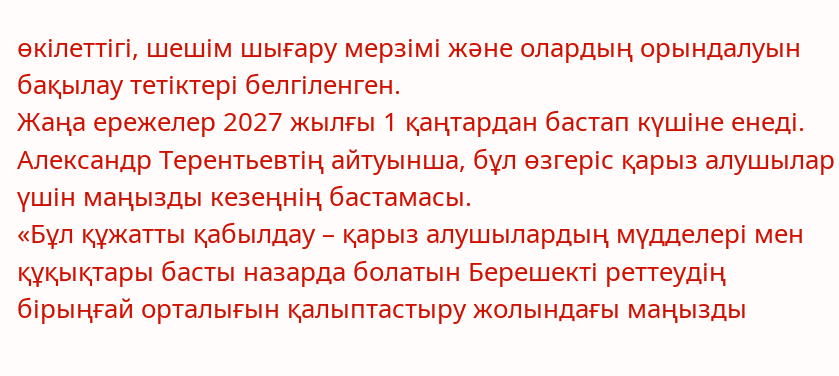өкілеттігі, шешім шығару мерзімі және олардың орындалуын бақылау тетіктері белгіленген.
Жаңа ережелер 2027 жылғы 1 қаңтардан бастап күшіне енеді.
Александр Терентьевтің айтуынша, бұл өзгеріс қарыз алушылар үшін маңызды кезеңнің бастамасы.
«Бұл құжатты қабылдау – қарыз алушылардың мүдделері мен құқықтары басты назарда болатын Берешекті реттеудің бірыңғай орталығын қалыптастыру жолындағы маңызды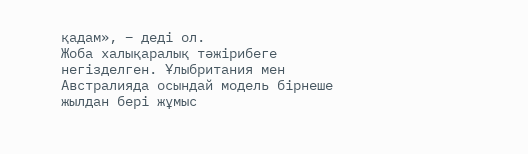қадам», – деді ол.
Жоба халықаралық тәжірибеге негізделген. Ұлыбритания мен Австралияда осындай модель бірнеше жылдан бері жұмыс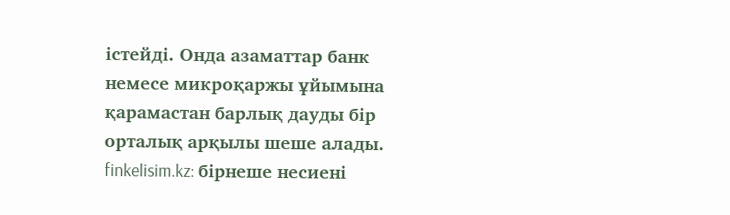істейді. Онда азаматтар банк немесе микроқаржы ұйымына қарамастан барлық дауды бір орталық арқылы шеше алады.
finkelisim.kz: бірнеше несиені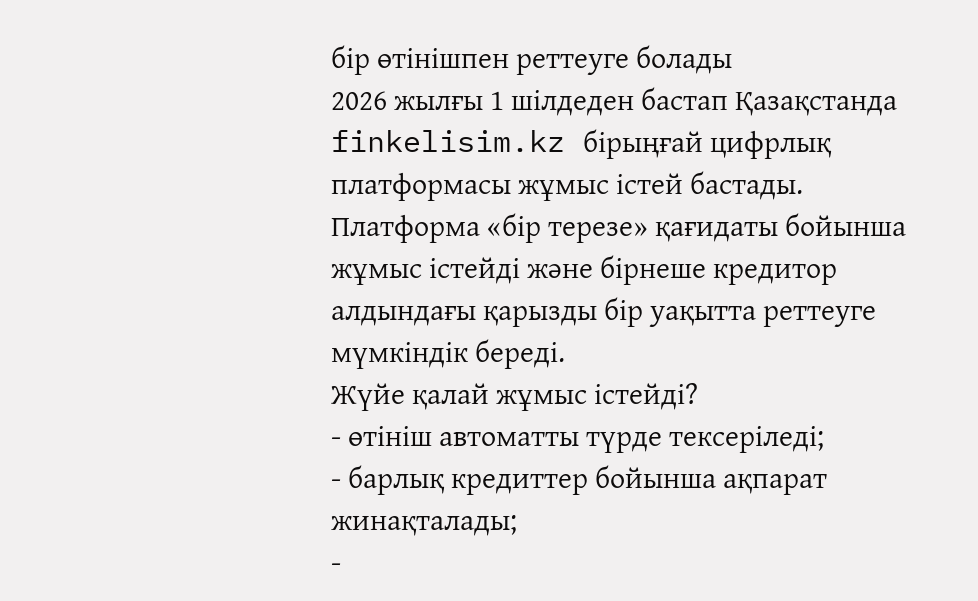бір өтінішпен реттеуге болады
2026 жылғы 1 шілдеден бастап Қазақстанда finkelisim.kz бірыңғай цифрлық платформасы жұмыс істей бастады.
Платформа «бір терезе» қағидаты бойынша жұмыс істейді және бірнеше кредитор алдындағы қарызды бір уақытта реттеуге мүмкіндік береді.
Жүйе қалай жұмыс істейді?
- өтініш автоматты түрде тексеріледі;
- барлық кредиттер бойынша ақпарат жинақталады;
-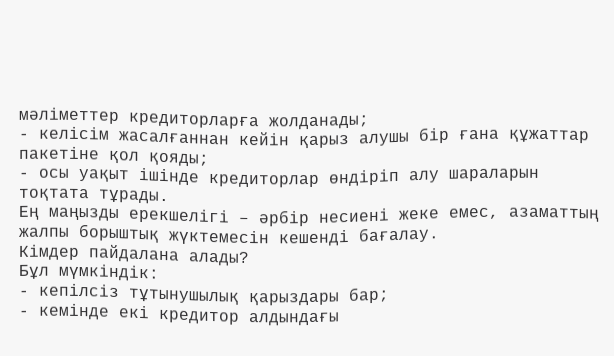мәліметтер кредиторларға жолданады;
- келісім жасалғаннан кейін қарыз алушы бір ғана құжаттар пакетіне қол қояды;
- осы уақыт ішінде кредиторлар өндіріп алу шараларын тоқтата тұрады.
Ең маңызды ерекшелігі – әрбір несиені жеке емес, азаматтың жалпы борыштық жүктемесін кешенді бағалау.
Кімдер пайдалана алады?
Бұл мүмкіндік:
- кепілсіз тұтынушылық қарыздары бар;
- кемінде екі кредитор алдындағы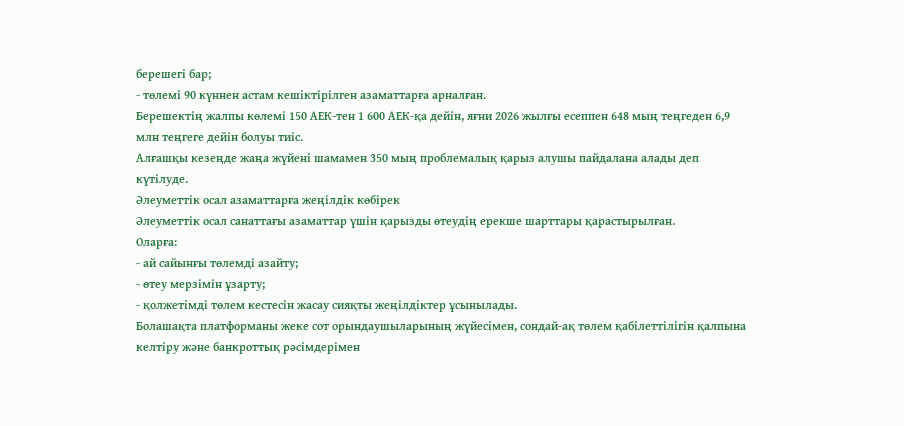берешегі бар;
- төлемі 90 күннен астам кешіктірілген азаматтарға арналған.
Берешектің жалпы көлемі 150 АЕК-тен 1 600 АЕК-қа дейін, яғни 2026 жылғы есеппен 648 мың теңгеден 6,9 млн теңгеге дейін болуы тиіс.
Алғашқы кезеңде жаңа жүйені шамамен 350 мың проблемалық қарыз алушы пайдалана алады деп күтілуде.
Әлеуметтік осал азаматтарға жеңілдік көбірек
Әлеуметтік осал санаттағы азаматтар үшін қарызды өтеудің ерекше шарттары қарастырылған.
Оларға:
- ай сайынғы төлемді азайту;
- өтеу мерзімін ұзарту;
- қолжетімді төлем кестесін жасау сияқты жеңілдіктер ұсынылады.
Болашақта платформаны жеке сот орындаушыларының жүйесімен, сондай-ақ төлем қабілеттілігін қалпына келтіру және банкроттық рәсімдерімен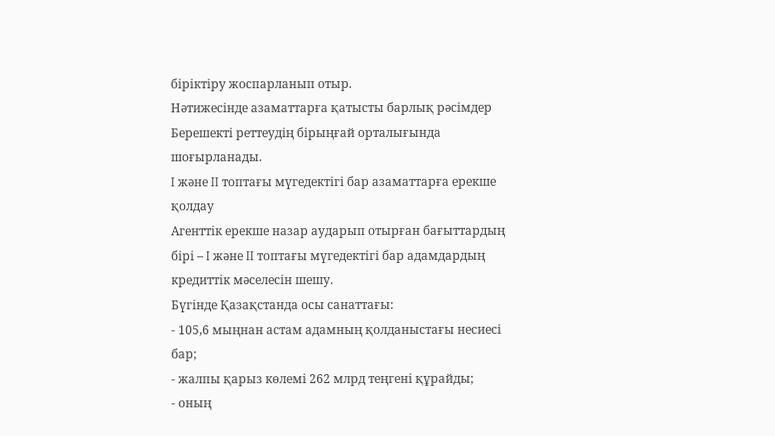біріктіру жоспарланып отыр.
Нәтижесінде азаматтарға қатысты барлық рәсімдер Берешекті реттеудің бірыңғай орталығында шоғырланады.
I және II топтағы мүгедектігі бар азаматтарға ерекше қолдау
Агенттік ерекше назар аударып отырған бағыттардың бірі – I және II топтағы мүгедектігі бар адамдардың кредиттік мәселесін шешу.
Бүгінде Қазақстанда осы санаттағы:
- 105,6 мыңнан астам адамның қолданыстағы несиесі бар;
- жалпы қарыз көлемі 262 млрд теңгені құрайды;
- оның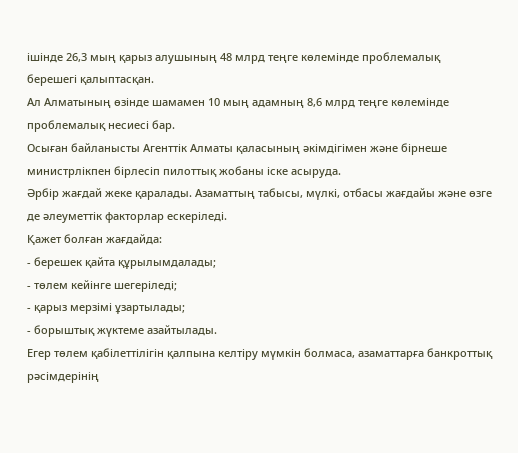ішінде 26,3 мың қарыз алушының 48 млрд теңге көлемінде проблемалық берешегі қалыптасқан.
Ал Алматының өзінде шамамен 10 мың адамның 8,6 млрд теңге көлемінде проблемалық несиесі бар.
Осыған байланысты Агенттік Алматы қаласының әкімдігімен және бірнеше министрлікпен бірлесіп пилоттық жобаны іске асыруда.
Әрбір жағдай жеке қаралады. Азаматтың табысы, мүлкі, отбасы жағдайы және өзге де әлеуметтік факторлар ескеріледі.
Қажет болған жағдайда:
- берешек қайта құрылымдалады;
- төлем кейінге шегеріледі;
- қарыз мерзімі ұзартылады;
- борыштық жүктеме азайтылады.
Егер төлем қабілеттілігін қалпына келтіру мүмкін болмаса, азаматтарға банкроттық рәсімдерінің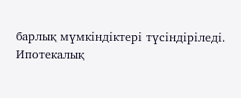барлық мүмкіндіктері түсіндіріледі.
Ипотекалық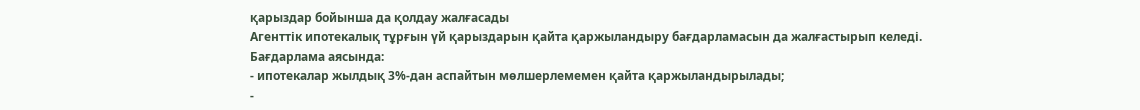қарыздар бойынша да қолдау жалғасады
Агенттік ипотекалық тұрғын үй қарыздарын қайта қаржыландыру бағдарламасын да жалғастырып келеді.
Бағдарлама аясында:
- ипотекалар жылдық 3%-дан аспайтын мөлшерлемемен қайта қаржыландырылады;
-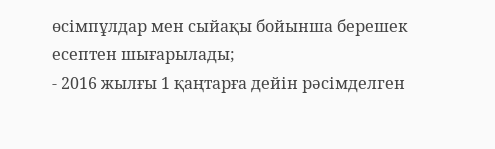өсімпұлдар мен сыйақы бойынша берешек есептен шығарылады;
- 2016 жылғы 1 қаңтарға дейін рәсімделген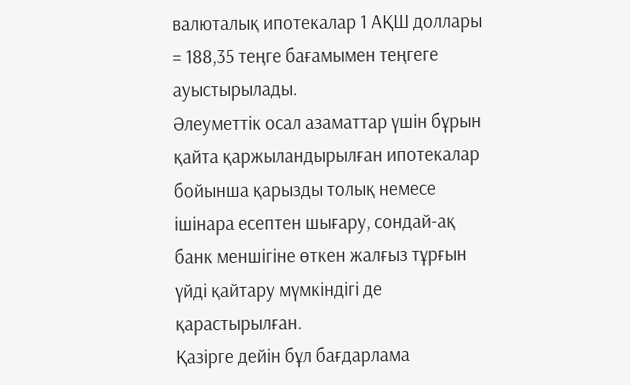валюталық ипотекалар 1 АҚШ доллары = 188,35 теңге бағамымен теңгеге ауыстырылады.
Әлеуметтік осал азаматтар үшін бұрын қайта қаржыландырылған ипотекалар бойынша қарызды толық немесе ішінара есептен шығару, сондай-ақ банк меншігіне өткен жалғыз тұрғын үйді қайтару мүмкіндігі де қарастырылған.
Қазірге дейін бұл бағдарлама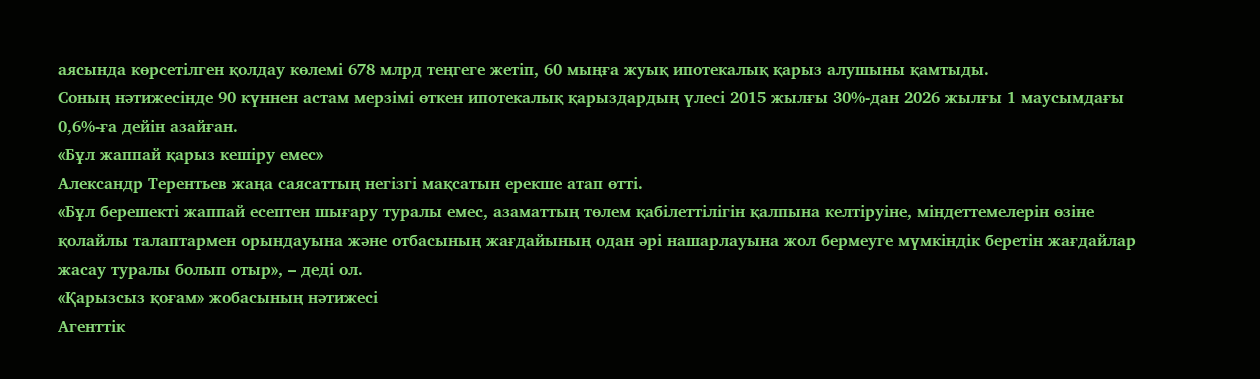аясында көрсетілген қолдау көлемі 678 млрд теңгеге жетіп, 60 мыңға жуық ипотекалық қарыз алушыны қамтыды.
Соның нәтижесінде 90 күннен астам мерзімі өткен ипотекалық қарыздардың үлесі 2015 жылғы 30%-дан 2026 жылғы 1 маусымдағы 0,6%-ға дейін азайған.
«Бұл жаппай қарыз кешіру емес»
Александр Терентьев жаңа саясаттың негізгі мақсатын ерекше атап өтті.
«Бұл берешекті жаппай есептен шығару туралы емес, азаматтың төлем қабілеттілігін қалпына келтіруіне, міндеттемелерін өзіне қолайлы талаптармен орындауына және отбасының жағдайының одан әрі нашарлауына жол бермеуге мүмкіндік беретін жағдайлар жасау туралы болып отыр», – деді ол.
«Қарызсыз қоғам» жобасының нәтижесі
Агенттік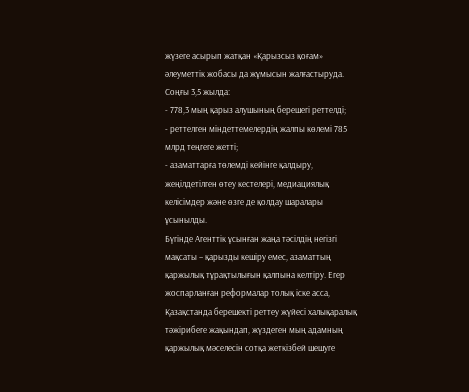жүзеге асырып жатқан «Қарызсыз қоғам» әлеуметтік жобасы да жұмысын жалғастыруда.
Соңғы 3,5 жылда:
- 778,3 мың қарыз алушының берешегі реттелді;
- реттелген міндеттемелердің жалпы көлемі 785 млрд теңгеге жетті;
- азаматтарға төлемді кейінге қалдыру, жеңілдетілген өтеу кестелері, медиациялық келісімдер және өзге де қолдау шаралары ұсынылды.
Бүгінде Агенттік ұсынған жаңа тәсілдің негізгі мақсаты – қарызды кешіру емес, азаматтың қаржылық тұрақтылығын қалпына келтіру. Егер жоспарланған реформалар толық іске асса, Қазақстанда берешекті реттеу жүйесі халықаралық тәжірибеге жақындап, жүздеген мың адамның қаржылық мәселесін сотқа жеткізбей шешуге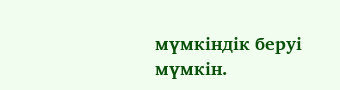мүмкіндік беруі мүмкін.